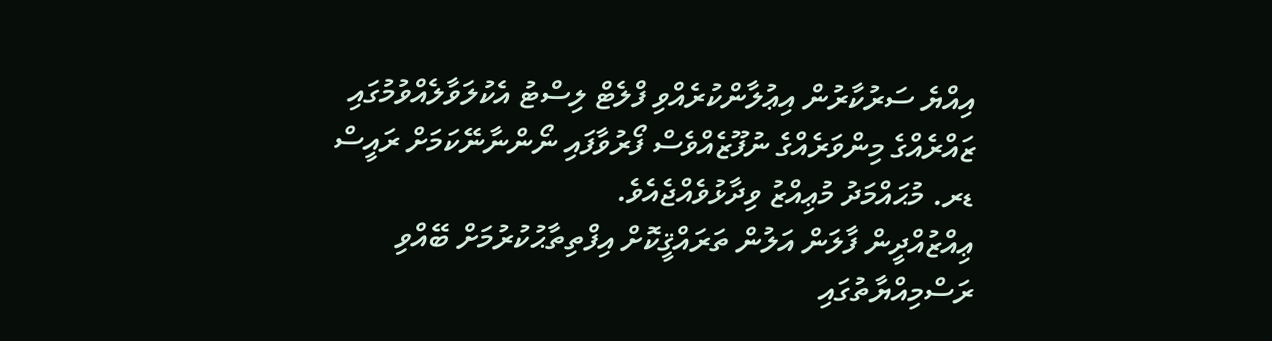އިއްޔެ ސަރުކާރުން އިޢުލާންކުރެއްވި ފްލެޓް ލިސްޓު އެކުލަވާލެއްވުމުގައި ޒައްރެއްގެ މިންވަރެއްގެ ނުފޫޒެއްވެސް ފޯރުވާފައި ނޯންނާނޭކަމަށް ރައީސް ޑރ. މުޙައްމަދު މުޢިއްޒު ވިދާޅުވެއްޖެއެވެ.
ޢިއްޒުއްދީން ފާލަން އަލުން ތަރައްޤީކޮށް އިފްތިތާޙުކުރުމަށް ބޭއްވި ރަސްމިއްޔާތުގައި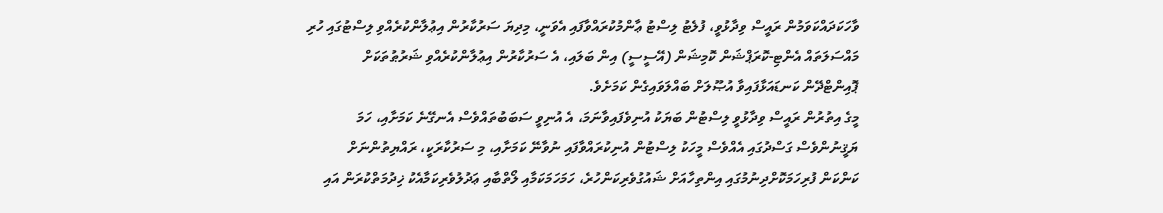ވާހަކަދައްކަވަމުން ރައީސް ވިދާޅުވީ، ފުލެޓު ލިސްޓު ޢާންމުކުރައްވާފައި އެވަނީ، މިދިޔަ ސަރުކާރުން އިޢުލާންކުރެއްވި ލިސްޓުގައި ހުރި މައްސަލަތައް އެންޓި-ކޮރަޕްޝަން ކޮމިޝަން (އޭސީސީ) އިން ބަލައި، އެ ސަރުކާރުން އިޢުލާންކުރެއްވި ޝަރުޠުތަކަށް ޕޮއިންޓްދޭން ކަނޑައަޅާފައިވާ އުޞޫލަށް ބައްލަވައިގެން ކަމަށެވެ.
މީގެ އިތުރުން ރައީސް ވިދާޅުވީ ލިސްޓުން ބަޔަކު އުނިވެފައިވާނަމަ، އެ އުނިވީ ސަބަބުތައްވެސް އެނގޭނެ ކަމަށާއި، ހަމަ ޔަޤީނުންވެސް ގަސްދުގައި އެއްވެސް މީހަކު ލިސްޓުން އުނިކުރައްވާފައި ނުވާނޭ ކަމަށާއި، މި ސަރުކާރަކީ، ރައްޔިތުންނަށް ކަންކަން ފުރިހަމަކޮށްދިނުމުގައި އިންތިހާއަށް ޝައުގުވެރިކަންހުރެ، ހަމަހަމަކަމާއި ލޯތްބާއި ޢަދުލުވެރިކަމާއެކު ޚިދުމަތްކުރަން އައި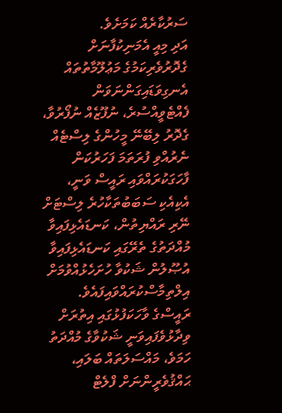ސަރުކާރެއް ކަމަށެވެ.
އަދި މިއީ އެމަނިކުފާނަށް ގެދޮރުވެރިކަމުގެ މަޢުލޫމާތުތައް އެނގިވަޑައިގަންނަވަން ފެއްޓެވީއްސުރެ، ނުފޫޒެއް ނުފޯރުވާ، ގެދޮރު ލިބޭނޭ މީހުންގެ ލިސްޓެއް ނެރުއްވި ފުރަތަމަ ފަހަރުކަން ފާހަގަކުރައްވައި ރައީސް ވަނީ، އެކިއެކި ސަބަބުތަކާހުރެ ލިސްޓަށް ނޭރި ރައްޔިތުން، ކަނޑައެޅިފައިވާ މުއްދަތުގެ ތެރޭގައި ކަނޑައެޅިފައިވާ އުޞޫލުން ޝަކުވާ ހުށަހެޅުއްވުމަށް އިލްތިމާސްކުރައްވައިފައެވެ.
ރައީސްގެ ވާހަކަފުޅުގައި އިތުރަށް ވިދާޅުވެފައިވަނީ ޝަކުވާގެ މުއްދަތު ހަމަވެ، މައްސަލަތައް ބަލައި، ޙައްޤުވެރީންނަށް ފްލެޓް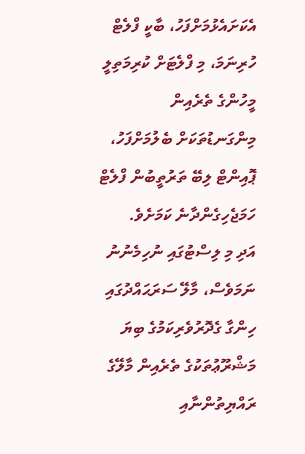އެކަށައެޅުމަށްފަހު، ބާކީ ފްލެޓް ހުރިނަމަ، މި ފްލެޓަށް ކުރިމަތިލީ މީހުންގެ ތެރެއިން މިންގަނޑުތަކަށް ބެލުމަށްފަހު، ޕޮއިންޓް ލިބޭ ތަރުތީބުން ފްލެޓް ހަމަޖެހިގެންދާނެ ކަމަށެވެ.
އަދި މި ލިސްޓުގައި ނުހިމެނުނު ނަމަވެސް، މާލޭ ސަރަޙައްދުގައި ހިންގާ ގެދޮރުވެރިކަމުގެ ބިޔަ މަޝްރޫޢުތަކުގެ ތެރެއިން މާލޭގެ ރައްޔިތުންނާއި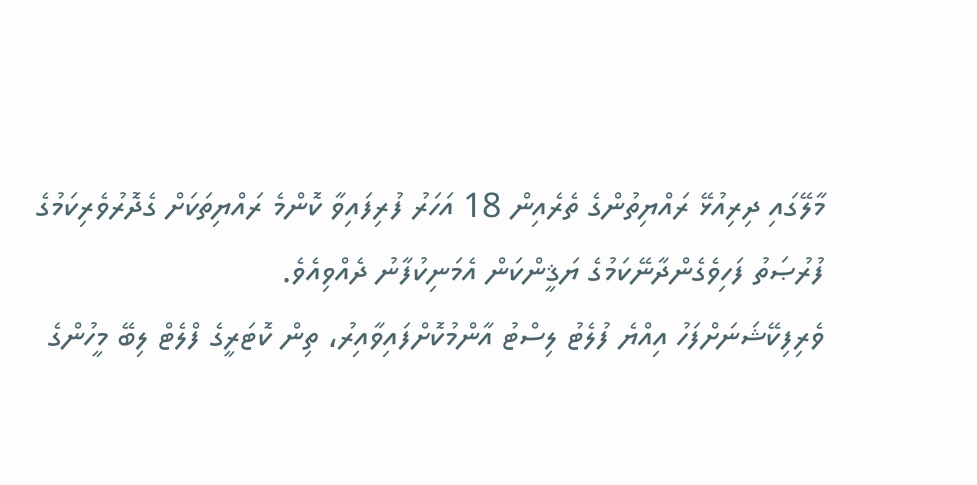މާލޭގައި ދިރިއުޅޭ ރައްޔިތުންގެ ތެރެއިން 18 އަހަރު ފުރިފައިވާ ކޮންމެ ރައްޔިތަކަށް ގެދޮރުވެރިކަމުގެ ފުރުޞަތު ފަހިވެގެންދާނޭކަމުގެ ޔަޤީންކަން އެމަނިކުފާނު ދެއްވިއެވެ.
ވެރިފިކޭޝަނަށްފަހު އިއްޔެ ފުލެޓު ލިސްޓު އާންމުކޮށްފައިވާއިރު، ތިން ކޮޓަރީގެ ފްލެޓް ލިބޭ މީހުންގެ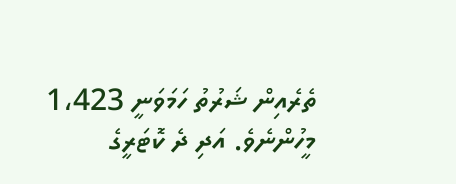ތެރެއިން ޝަރުތު ހަމަވަނީ 1،423 މީހުންނެވެ. އަދި ދެ ކޮޓަރީގެ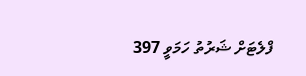ފްލެޓަށް ޝަރުތު ހަމަވީ 397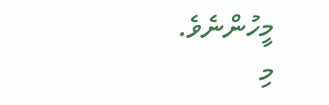މީހުންނެވެ.
މި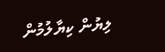ލިޔުން ކިޔާލުމުން